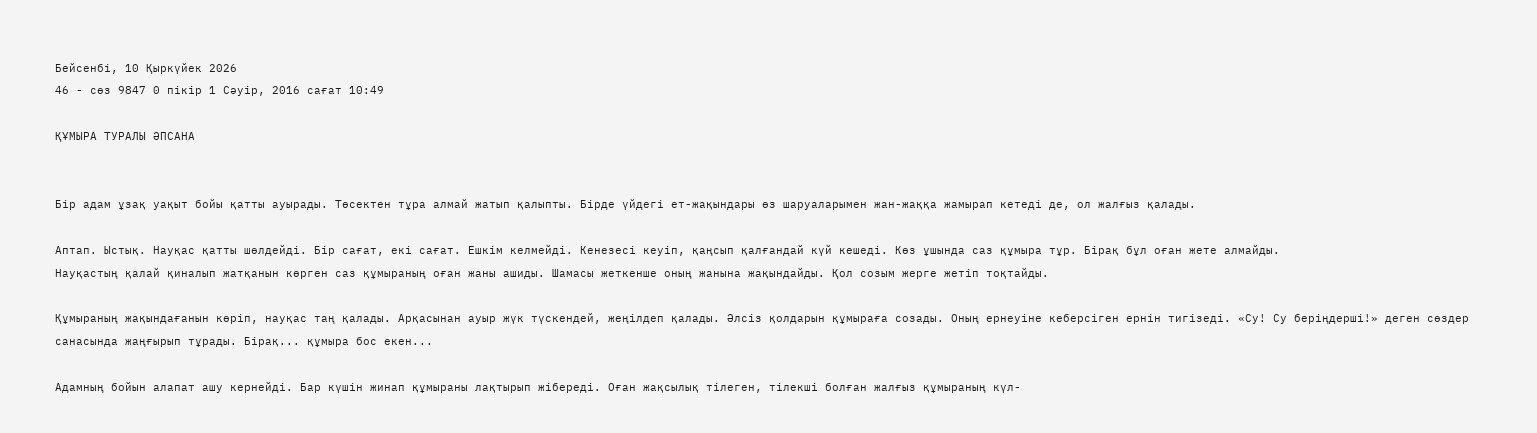Бейсенбі, 10 Қыркүйек 2026
46 - сөз 9847 0 пікір 1 Сәуір, 2016 сағат 10:49

ҚҰМЫРА ТУРАЛЫ ӘПСАНА


Бір адам ұзақ уақыт бойы қатты ауырады. Төсектен тұра алмай жатып қалыпты. Бірде үйдегі ет-жақындары өз шаруаларымен жан-жаққа жамырап кетеді де, ол жалғыз қалады.

Аптап. Ыстық. Науқас қатты шөлдейді. Бір сағат, екі сағат. Ешкім келмейді. Кенезесі кеуіп, қаңсып қалғандай күй кешеді. Көз ұшында саз құмыра тұр. Бірақ бұл оған жете алмайды.
Науқастың қалай қиналып жатқанын көрген саз құмыраның оған жаны ашиды. Шамасы жеткенше оның жанына жақындайды. Қол созым жерге жетіп тоқтайды.

Құмыраның жақындағанын көріп, науқас таң қалады. Арқасынан ауыр жүк түскендей, жеңілдеп қалады. Әлсіз қолдарын құмыраға созады. Оның ернеуіне кеберсіген ернін тигізеді. «Су! Су беріңдерші!» деген сөздер санасында жаңғырып тұрады. Бірақ... құмыра бос екен...

Адамның бойын алапат ашу кернейді. Бар күшін жинап құмыраны лақтырып жібереді. Оған жақсылық тілеген, тілекші болған жалғыз құмыраның күл-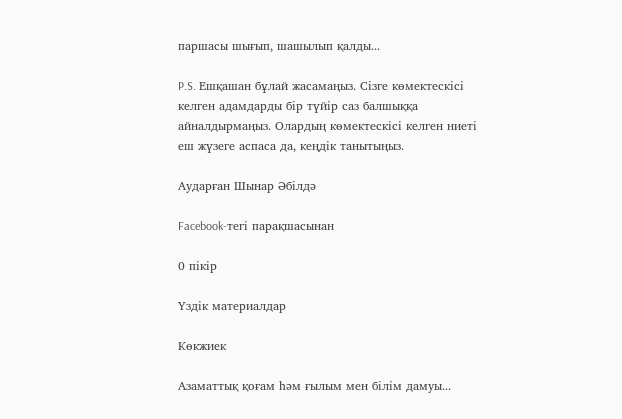паршасы шығып, шашылып қалды...

P.S. Ешқашан бұлай жасамаңыз. Сізге көмектескісі келген адамдарды бір түйір саз балшыққа айналдырмаңыз. Олардың көмектескісі келген ниеті еш жүзеге аспаса да, кеңдік танытыңыз.

Аударған Шынар Әбілдә

Facebook-тегі парақшасынан

0 пікір

Үздік материалдар

Көкжиек

Азаматтық қоғам һәм ғылым мен білім дамуы...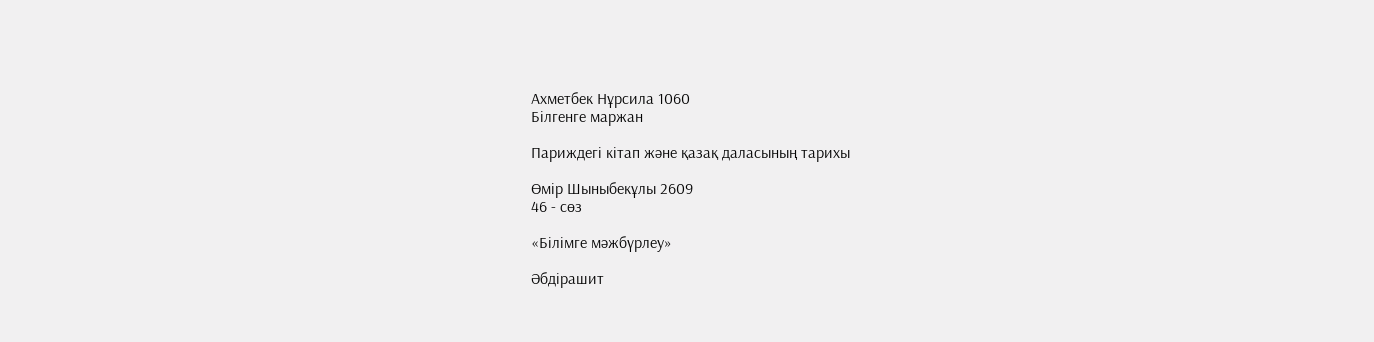Ахметбек Нұрсила 1060
Білгенге маржан

Париждегі кітап және қазақ даласының тарихы

Өмір Шыныбекұлы 2609
46 - сөз

«Білімге мәжбүрлеу»

Әбдірашит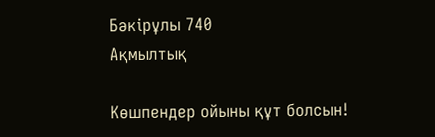Бәкірұлы 740
Ақмылтық

Көшпендер ойыны құт болсын!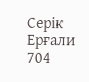Серік Ерғали 704